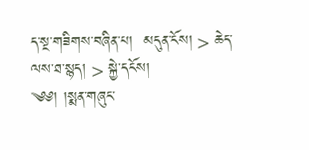ད་སྔ་གཟིགས་བཞིན་པ།  མདུན་ངོས། > ཆེད་ལས་ཐ་སྙད། > སྐྱེ་དངོས།
༄༅། །སྨན་གཞུང་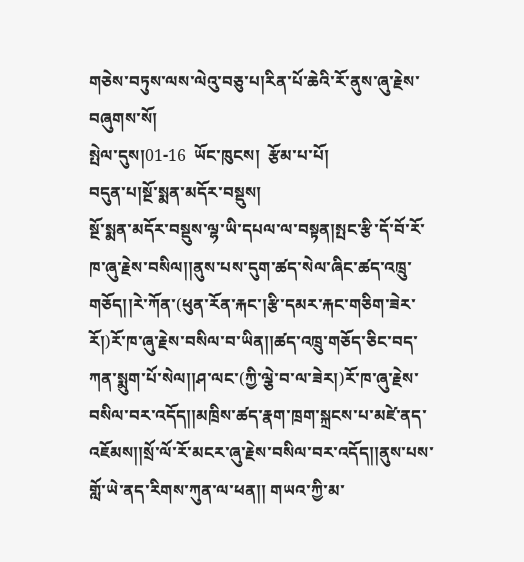གཅེས་བཏུས་ལས་ལེའུ་བཅུ་པ།རིན་པོ་ཆེའི་རོ་ནུས་ཞུ་རྗེས་བཞུགས་སོ།
སྤེལ་དུས།01-16  ཡོང་ཁུངས།  རྩོམ་པ་པོ།
བདུན་པ།སྔོ་སྨན་མདོར་བསྡུས།
སྔོ་སྨན་མདོར་བསྡུས་ལྷ་ཡི་དཔལ་ལ་བསྟན།སྤང་རྩི་དོ་བོ་རོ་ཁ་ཞུ་རྗེས་བསིལ།།ནུས་པས་དུག་ཚད་སེལ་ཞིང་ཚད་འཁྲུ་གཅོད།།རེ་ཀོན་(ཕུན་རོན་རྐང་།རྩི་དམར་རྐང་གཅིག་ཟེར་རོ།)རོ་ཁ་ཞུ་རྗེས་བསིལ་བ་ཡིན།།ཚད་འཁྲུ་གཅོད་ཅིང་བད་ཀན་སྨུག་པོ་སེལ།།ཤ་ལང་(ཀྱི་ལྕེ་བ་ལ་ཟེར།)རོ་ཁ་ཞུ་རྗེས་བསིལ་བར་འདོད།།མཁྲིས་ཚད་རྣག་ཁྲག་སྐྲངས་པ་མཛེ་ནད་འཇོམས།།སྲོ་ལོ་རོ་མངར་ཞུ་རྗེས་བསིལ་བར་འདོད།།ནུས་པས་གློ་ཡེ་ནད་རིགས་ཀུན་ལ་ཕན།། གཡའ་ཀྱི་མ་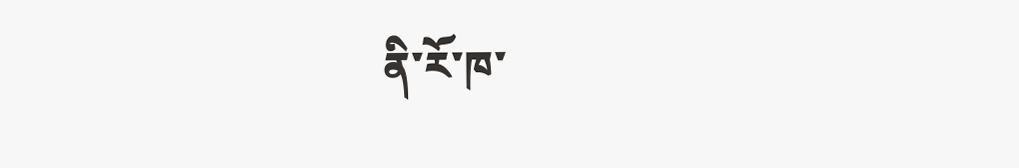ནི་རོ་ཁ་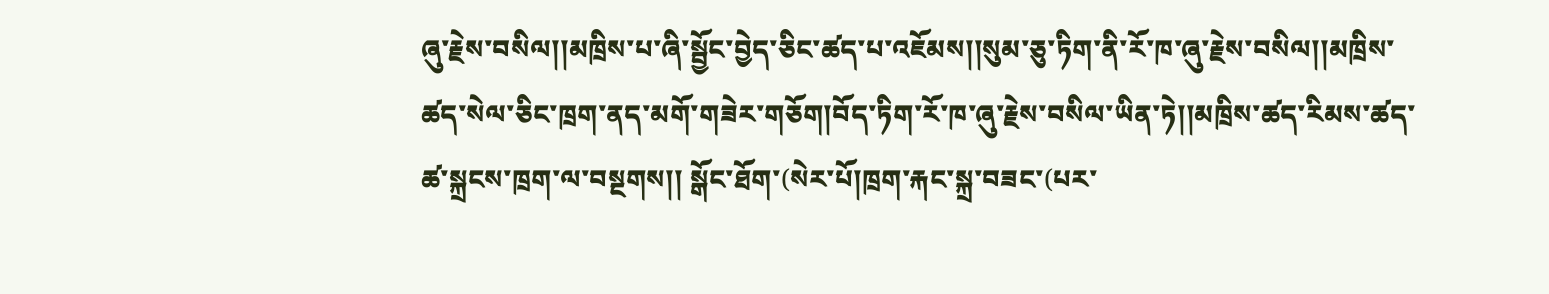ཞུ་རྗེས་བསིལ།།མཁྲིས་པ་ཞི་སྦྱོང་བྱེད་ཅིང་ཚད་པ་འཇོམས།།སུམ་ཅུ་ཏིག་ནི་རོ་ཁ་ཞུ་རྗེས་བསིལ།།མཁྲིས་ཚད་སེལ་ཅིང་ཁྲག་ནད་མགོ་གཟེར་གཅོག།བོད་ཏིག་རོ་ཁ་ཞུ་རྗེས་བསིལ་ཡིན་ཏེ།།མཁྲིས་ཚད་རིམས་ཚད་ཚ་སྐྲངས་ཁྲག་ལ་བསྔགས།། སྒོང་ཐོག་(སེར་པོ།ཁྲག་རྐང་སྐྲ་བཟང་(པར་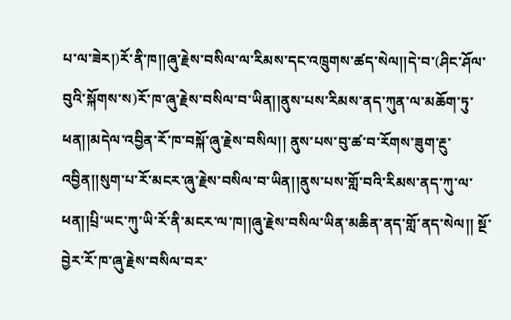པ་ལ་ཟེར།)རོ་ནི་ཁ།།ཞུ་རྗེས་བསིལ་ལ་རིམས་དང་འཁྲུགས་ཚད་སེལ།།དེ་བ་(ཤིང་ཤོལ་བུའི་སྐོགས་ས)རོ་ཁ་ཞུ་རྗེས་བསིལ་བ་ཡིན།།ནུས་པས་རིམས་ནད་ཀུན་ལ་མཆོག་ཏུ་ཕན།།མདེལ་འབྱིན་རོ་ཁ་བསྐོ་ཞུ་རྗེས་བསིལ།། ནུས་པས་བུ་ཚ་བ་རོགས་ཟུག་རྔུ་འབྱིན།།སུག་པ་རོ་མངར་ཞུ་རྗེས་བསིལ་བ་ཡིན།།ནུས་པས་གློ་བའི་རིམས་ནད་ཀུ་ལ་ཕན།།པྲི་ཡང་ཀུ་ཡི་རོ་ནི་མངར་ལ་ཁ།།ཞུ་རྗེས་བསིལ་ཡིན་མཆིན་ནད་གློ་ནད་སེལ།། སྔོ་བྱེར་རོ་ཁ་ཞུ་རྗེས་བསིལ་བར་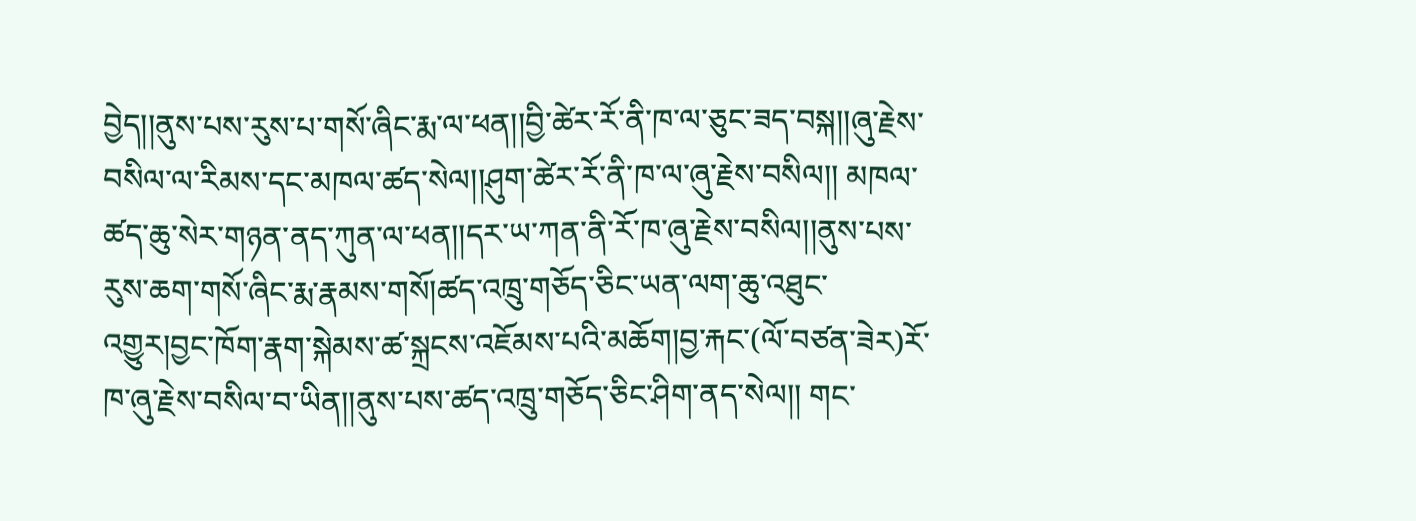བྱེད།།ནུས་པས་རུས་པ་གསོ་ཞིང་རྨ་ལ་ཕན།།བྱི་ཚེར་རོ་ནི་ཁ་ལ་ཅུང་ཟད་བསྐ།།ཞུ་རྗེས་བསིལ་ལ་རིམས་དང་མཁལ་ཚད་སེལ།།ཤུག་ཚེར་རོ་ནི་ཁ་ལ་ཞུ་རྗེས་བསིལ།། མཁལ་ཚད་ཆུ་སེར་གཉན་ནད་ཀུན་ལ་ཕན།།དར་ཡ་ཀན་ནི་རོ་ཁ་ཞུ་རྗེས་བསིལ།།ནུས་པས་རུས་ཆག་གསོ་ཞིང་རྨ་རྣམས་གསོ།ཚད་འཁྲུ་གཅོད་ཅིང་ཡན་ལག་ཆུ་འཐུང་འགྱུར།བྱང་ཁོག་རྣག་སྐེམས་ཚ་སྐྲངས་འཇོམས་པའི་མཆོག།བྱ་རྐང་(ལོ་བཙན་ཟེར)རོ་ཁ་ཞུ་རྗེས་བསིལ་བ་ཡིན།།ནུས་པས་ཚད་འཁྲུ་གཅོད་ཅིང་ཤིག་ནད་སེལ།། གང་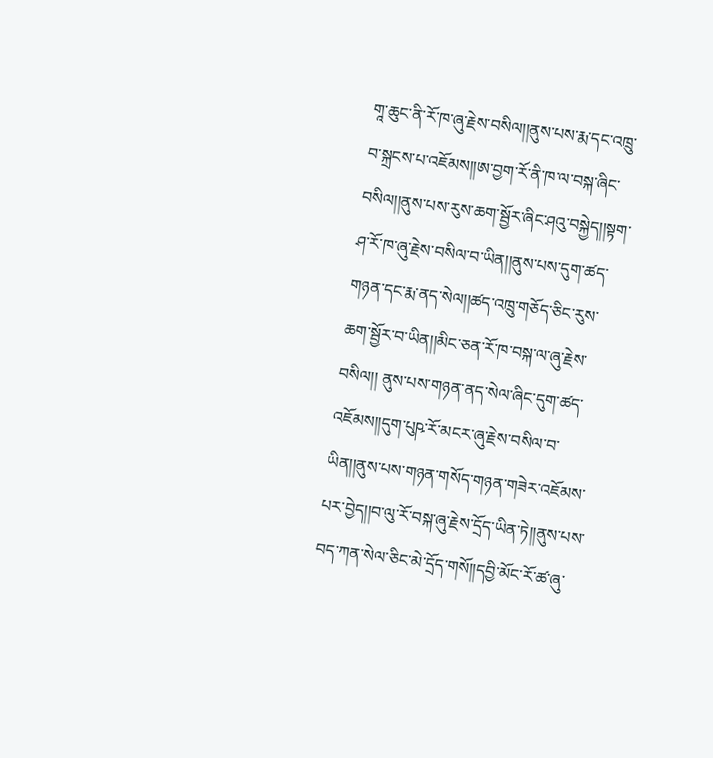གཱ་ཆུང་ནི་རོ་ཁ་ཞུ་རྗེས་བསིལ།།ནུས་པས་རྨ་དང་འཁྲུ་བ་སྐྲངས་པ་འཇོམས།།ཨ་བྱག་རོ་ནི་ཁ་ལ་བསྐ་ཞིང་བསིལ།།ནུས་པས་རུས་ཆག་སྦྱོར་ཞིང་ཤའུ་བསྐྱེད།།སྟག་ཤ་རོ་ཁ་ཞུ་རྗེས་བསིལ་བ་ཡིན།།ནུས་པས་དུག་ཚད་གཉན་དང་རྨ་ནད་སེལ།།ཚད་འཁྲུ་གཅོད་ཅིང་རུས་ཆག་སྦྱོར་བ་ཡིན།།མིང་ཅན་རོ་ཁ་བསྐ་ལ་ཞུ་རྗེས་བསིལ།། ནུས་པས་གཉན་ནད་སེལ་ཞིང་དུག་ཚད་འཇོམས།།དུག་པུཥ་རོ་མངར་ཞུ་རྗེས་བསིལ་བ་ཡིན།།ནུས་པས་གཉན་གསོད་གཉན་གཟེར་འཇོམས་པར་བྱེད།།བ་ལུ་རོ་བསྐ་ཞུ་རྗེས་དྲོད་ཡིན་ཏེ།།ནུས་པས་བད་ཀན་སེལ་ཅིང་མེ་དྲོད་གསོ།།དབྱི་མོང་རོ་ཚ་ཞུ་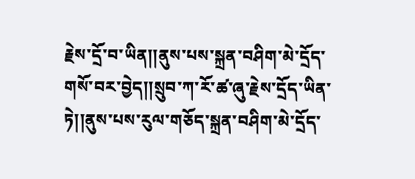རྗེས་དྲོ་བ་ཡིན།།ནུས་པས་སྐྲན་བཤིག་མེ་དྲོད་གསོ་བར་བྱེད།།སྲུབ་ཀ་རོ་ཚ་ཞུ་རྗེས་དྲོད་ཡིན་ཏེ།།ནུས་པས་རུལ་གཅོད་སྐྲན་བཤིག་མེ་དྲོད་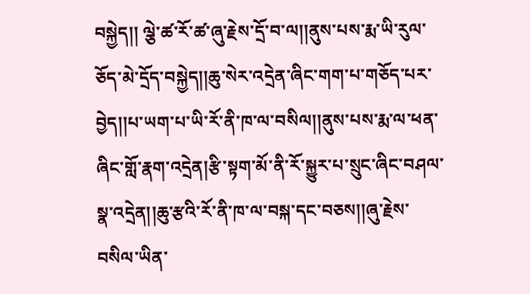བསྐྱེད།། ལྕེ་ཚ་རོ་ཚ་ཞུ་རྗེས་དྲོ་བ་ལ།།ནུས་པས་རྨ་ཡི་རུལ་ཅོད་མེ་དྲོད་བསྐྱེད།།ཆུ་སེར་འདྲེན་ཞིང་གག་པ་གཅོད་པར་བྱེད།།པ་ཡག་པ་ཡི་རོ་ནི་ཁ་ལ་བསིལ།།ནུས་པས་རྨ་ལ་ཕན་ཞིང་གློ་རྣག་འདྲེན།རྩི་སྟག་མོ་ནི་རོ་སྐྱུར་པ་སྲུང་ཞིང་བཤལ་སྣ་འདྲེན།།ཆུ་རྩའི་རོ་ནི་ཁ་ལ་བསྐ་དང་བཅས།།ཞུ་རྗེས་བསིལ་ཡིན་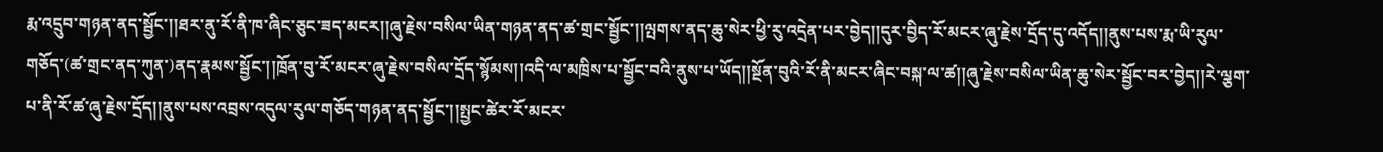རྨ་འདྲུབ་གཉན་ནད་སྦྱོང་།།ཐར་ནུ་རོ་ནི་ཁ་ཞིང་ཅུང་ཟད་མངར།།ཞུ་རྗེས་བསིལ་ཡིན་གཉན་ནད་ཚ་གྲང་སྦྱོང་།།ལྤགས་ནད་ཆུ་སེར་ཕྱི་རུ་འདྲེན་པར་བྱེད།།དུར་བྱིད་རོ་མངར་ཞུ་རྗེས་དྲོད་དུ་འདོད།།ནུས་པས་རྨ་ཡི་རུལ་གཅོད་(ཚ་གྲང་ནད་ཀུན་)ནད་རྣམས་སྦྱོང་།།ཁྲོན་བུ་རོ་མངར་ཞུ་རྗེས་བསིལ་དྲོད་སྙོམས།།འདི་ལ་མཁྲིས་པ་སྦྱོང་བའི་ནུས་པ་ཡོད།།སྔོན་བུའི་རོ་ནི་མངར་ཞིང་བསྐ་ལ་ཚ།།ཞུ་རྗེས་བསིལ་ཡིན་ཆུ་སེར་སྦྱོང་བར་བྱེད།།རེ་ལྕག་པ་ནི་རོ་ཚ་ཞུ་རྗེས་དྲོད།།ནུས་པས་འབྲས་འདུལ་རུལ་གཅོད་གཉན་ནད་སྦྱོང་།།སྤྱང་ཚེར་རོ་མངར་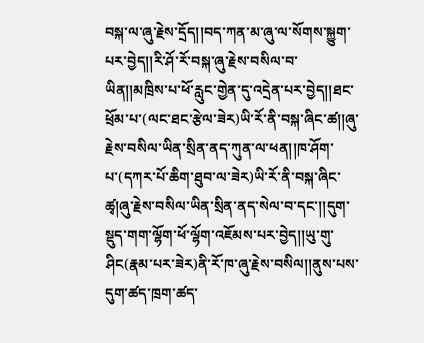བསྐ་ལ་ཞུ་རྗེས་དྲོད།།བད་ཀན་མ་ཞུ་ལ་སོགས་སྐྱུག་པར་བྱེད།།རི་ཤོ་རོ་བསྐ་ཞུ་རྗེས་བསིལ་བ་ཡིན།།མཁྲིས་པ་ཕོ་རླུང་གྱེན་དུ་འདྲེན་པར་བྱེད།།ཐང་ཕྲོམ་པ་(ལང་ཐང་རྩེལ་ཟེར)ཡི་རོ་ནི་བསྐ་ཞིང་ཚ།།ཞུ་རྗེས་བསིལ་ཡིན་སྲིན་ནད་ཀུན་ལ་ཕན།།ཁ་ཤོག་པ་(དཀར་པོ་ཆིག་ཐུབ་ལ་ཟེར)ཡི་རོ་ནི་བསྐ་ཞིང་ཚྭ།ཞུ་རྗེས་བསིལ་ཡིན་སྲིན་ནད་སེལ་བ་དང་།།དུག་སྡུད་གག་ལྷོག་ཕོ་ལྷོག་འཇོམས་པར་བྱེད།།ཡུ་གུ་ཤིང(རྣམ་པར་ཟེར)ནི་རོ་ཁ་ཞུ་རྗེས་བསིལ།།ནུས་པས་དུག་ཚད་ཁྲག་ཚད་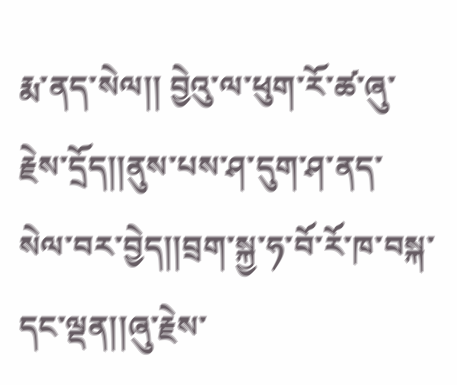རྨ་ནད་སེལ།། བྱེའུ་ལ་ཕུག་རོ་ཚ་ཞུ་རྗེས་དྲོད།།ནུས་པས་ཤ་དུག་ཤ་ནད་སེལ་བར་བྱེད།།བྲག་སྐྱ་ཧ་བོ་རོ་ཁ་བསྐ་དང་ལྡན།།ཞུ་རྗེས་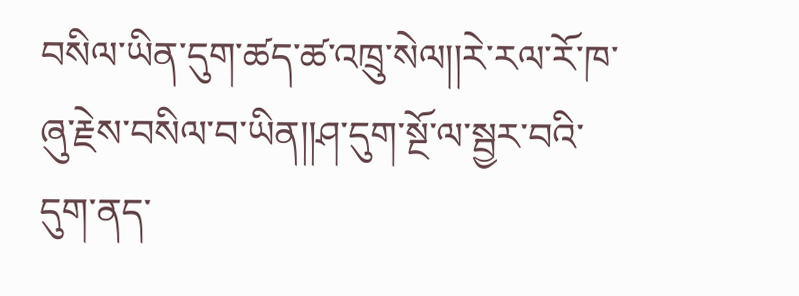བསིལ་ཡིན་དུག་ཚད་ཚ་འཁྲུ་སེལ།།རེ་རལ་རོ་ཁ་ཞུ་རྗེས་བསིལ་བ་ཡིན།།ཤ་དུག་སྔོ་ལ་སྦྱར་བའི་དུག་ནད་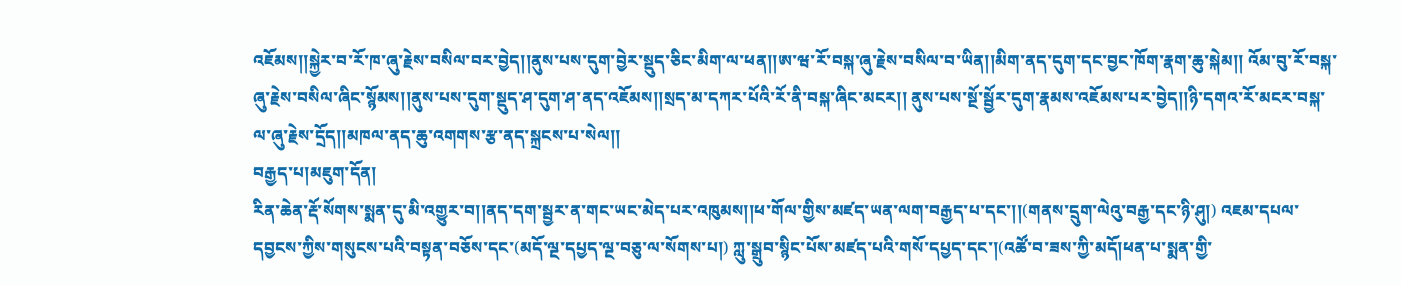འཇོམས།།སྐྱེར་བ་རོ་ཁ་ཞུ་རྗེས་བསིལ་བར་བྱེད།།ནུས་པས་དུག་བྱེར་སྡུད་ཅིང་མིག་ལ་ཕན།།ཨ་ཝ་རོ་བསྐ་ཞུ་རྗེས་བསིལ་བ་ཡིན།།མིག་ནད་དུག་དང་བྱང་ཁོག་རྣག་ཆུ་སྐེམ།། འོམ་བུ་རོ་བསྐ་ཞུ་རྗེས་བསིལ་ཞིང་སྙོམས།།ནུས་པས་དུག་སྡུད་ཤ་དུག་ཤ་ནད་འཇོམས།།སྲད་མ་དཀར་པོའི་རོ་ནི་བསྐ་ཞིང་མངར།། ནུས་པས་སྔོ་སྦྱོར་དུག་རྣམས་འཇོམས་པར་བྱེད།།ཉི་དགའ་རོ་མངར་བསྐ་ལ་ཞུ་རྗེས་དྲོད།།མཁལ་ནད་ཆུ་འགགས་རྩ་ནད་སྐྲངས་པ་སེལ།།
བརྒྱད་པ།མཇུག་དོན།
རིན་ཆེན་རྡོ་སོགས་སྨན་དུ་མི་འགྱུར་བ།།ནད་དག་སྦྱར་ན་གང་ཡང་མེད་པར་འཁུམས།།ཕ་གོལ་གྱིས་མཛད་ཡན་ལག་བརྒྱད་པ་དང་།།(གནས་དྲུག་ལེའུ་བརྒྱ་དང་ཉི་ཤུ།) འཇམ་དཔལ་དབྱངས་ཀྱིས་གསུངས་པའི་བསྟན་བཅོས་དང་(མདོ་ལྔ་དཔྱད་ལྔ་བཅུ་ལ་སོགས་པ།) ཀླུ་སྒྲུབ་སྙིང་པོས་མཛད་པའི་གསོ་དཔྱད་དང་།(འཚོ་བ་ཟས་ཀྱི་མདོ།ཕན་པ་སྨན་གྱི་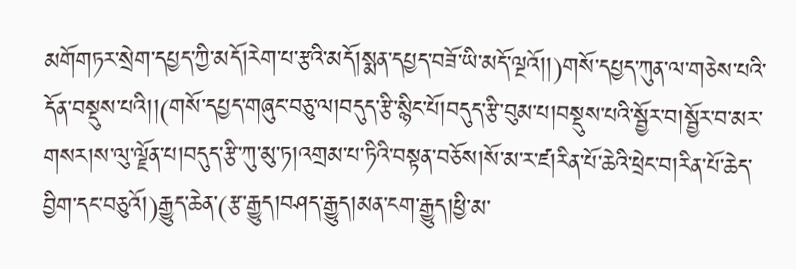མགོགཏར་སྲེག་དཔྱད་ཀྱི་མདོ།རེག་པ་རྩའི་མདོ།སྨན་དཔྱད་བཟོ་ཡི་མདོ་ལྔའོ།།)གསོ་དཔྱད་ཀུན་ལ་གཅེས་པའི་དོན་བསྡུས་པའི།།(གསོ་དཔྱད་གཞུང་བཅུ་ལ།བདུད་རྩི་སྙིང་པོ།བདུད་རྩི་བུམ་པ།བསྡུས་པའི་སྦྱོར་བ།སྦྱོར་བ་མར་གསར།ས་ལུ་ལྗོན་པ།བདུད་རྩི་ཀུ་མུ་ཏ།འགྲམ་པ་ཏིའི་བསྟན་བཅོས།སོ་མ་ར་ཛ།རིན་པོ་ཆེའི་ཕྲེང་བ།རིན་པོ་ཆེད་བྱིག་དང་བཅུའོ།)རྒྱུད་ཆེན་(རྩ་རྒྱུད།བཤད་རྒྱུད།མན་ངག་རྒྱུད།ཕྱི་མ་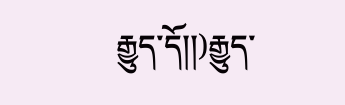རྒྱུད་དོ།།)རྒྱུད་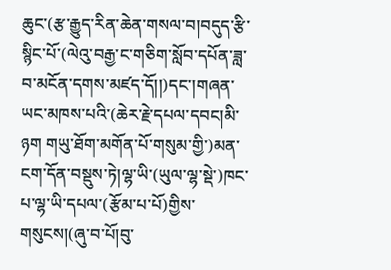ཆུང་(རྩ་རྒྱུད་རིན་ཆེན་གསལ་བ།བདུད་རྩི་སྙིང་པོ་(ལེའུ་བརྒྱ་ང་གཅིག་སློབ་དཔོན་ཟླ་བ་མངོན་དགས་མཛད་དོ།།)དང་།གཞན་ཡང་མཁས་པའི་(ཆེར་རྗེ་དཔལ་དབང།མི་ཉག གཡུ་ཐོག་མགོན་པོ་གསུམ་གྱི་)མན་ངག་དོན་བསྡུས་ཏེ།ལྷ་ཡི་(ཡུལ་ལྷ་སྡེ་)ཁང་པ་ལྷ་ཡི་དཔལ་(རྩོམ་པ་པོ)གྱིས་གསུངས།(ཞུ་བ་པོ།བུ་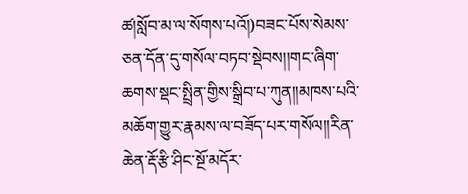ཚ།སློབ་མ་ལ་སོགས་པའོ།)བཟང་པོས་སེམས་ཅན་དོན་དུ་གསོལ་བཏབ་སྡེབས།།གང་ཞིག་ཆགས་སྡང་སྤྲིན་གྱིས་སྒྲིབ་པ་ཀུན།།མཁས་པའི་མཆོག་གྱུར་རྣམས་ལ་བཟོད་པར་གསོལ།།རིན་ཆེན་རྡོ་རྩི་ཤིང་སྔོ་མདོར་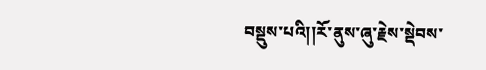བསྡུས་པའི།།རོ་ནུས་ཞུ་རྗེས་སྡེབས་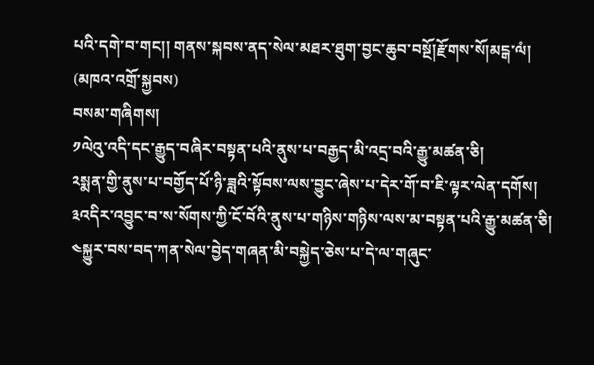པའི་དགེ་བ་གང།། གནས་སྐབས་ནད་སེལ་མཐར་ཐུག་བྱང་ཆུབ་བསྔོ།རྫོགས་སོ།མངྒ་ལཾ།
(མཁའ་འགྲོ་སྐྱབས)
བསམ་གཞིགས།
༡ལེའུ་འདི་དང་རྒྱུད་བཞིར་བསྟན་པའི་ནུས་པ་བརྒྱད་མི་འདྲ་བའི་རྒྱུ་མཚན་ཅི།
༢སྨན་གྱི་ནུས་པ་བགྱོད་པོ་ཉི་ཟླའི་སྟོབས་ལས་བྱུང་ཞེས་པ་དེར་གོ་བ་ཇི་ལྟར་ལེན་དགོས།
༣འདིར་འབྱུང་བ་ས་སོགས་ཀྱི་ངོ་བོའི་ནུས་པ་གཉིས་གཉིས་ལས་མ་བསྟན་པའི་རྒྱུ་མཚན་ཅི།
༤སྐྱུར་བས་བད་ཀན་སེལ་བྱེད་གཞན་མི་བསྐྱེད་ཅེས་པ་དེ་ལ་གཞུང་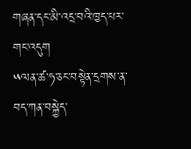གཞན་དང་མི་འདྲ་བའི་ཁྱད་པར་གང་འདུག
༥ལན་ཚ་ཧ་ཅང་བསྟེན་དྲགས་ན་བད་ཀན་བསྐྱེད་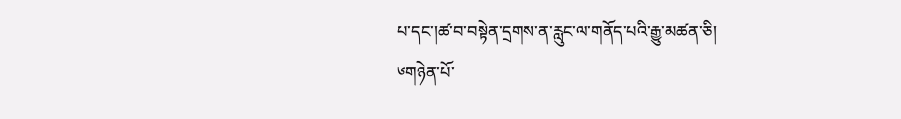པ་དང་།ཚ་བ་བསྟེན་དྲགས་ན་རླུང་ལ་གནོད་པའི་རྒྱུ་མཚན་ཅི།
༦གཉེན་པོ་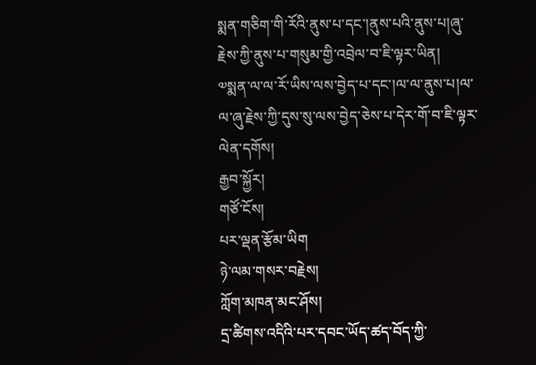སྨན་གཅིག་གི་རོའི་ནུས་པ་དང་།ནུས་པའི་ནུས་པ།ཞུ་རྗེས་ཀྱི་ནུས་པ་གསུམ་གྱི་འབྲེལ་བ་ཇི་ལྟར་ཡིན།
༧སྨན་ལ་ལ་རོ་ཡིས་ལས་བྱེད་པ་དང་།ལ་ལ་ནུས་པ།ལ་ལ་ཞུ་རྗེས་ཀྱི་དུས་སུ་ལས་བྱེད་ཅེས་པ་དེར་གོ་བ་ཇི་ལྟར་ལེན་དགོས།
རྒྱབ་སྐྱོར།
གཙོ་ངོས།
པར་ལྡན་རྩོམ་ཡིག
ཉེ་ལམ་གསར་བརྗེས།
ཀློག་མཁན་མང་ཤོས།
དྲ་ཚིགས་འདིའི་པར་དབང་ཡོད་ཚད་བོད་ཀྱི་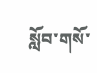སློབ་གསོ་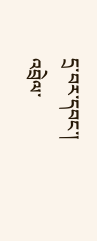དྲ་བར་དབང་།
འབྲེལ་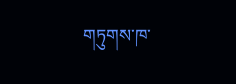གཏུགས་ཁ་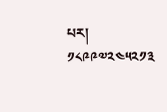པར། ༡༨༩༩༧༢༤༥༢༡༣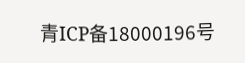青ICP备18000196号